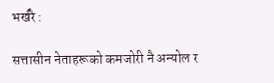भर्खरै :

सत्तासीन नेताहरूको कमजोरी नै अन्योल र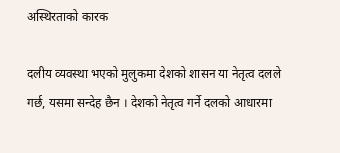अस्थिरताको कारक

दलीय व्यवस्था भएको मुलुकमा देशको शासन या नेतृत्व दलले गर्छ, यसमा सन्देह छैन । देशको नेतृत्व गर्ने दलको आधारमा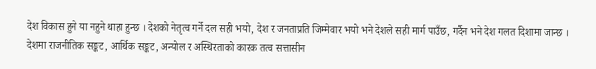देश विकास हुने या नहुने थाहा हुन्छ । देशको नेतृत्व गर्ने दल सही भयो, देश र जनताप्रति जिम्मेवार भयो भने देशले सही मार्ग पाउँछ, गर्दैन भने देश गलत दिशामा जान्छ । देशमा राजनीतिक सङ्कट, आर्थिक सङ्कट, अन्योल र अस्थिरताको कारक तत्व सत्तासीन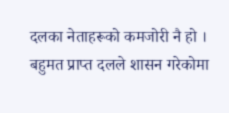दलका नेताहरूको कमजोरी नै हो । बहुमत प्राप्त दलले शासन गरेकोमा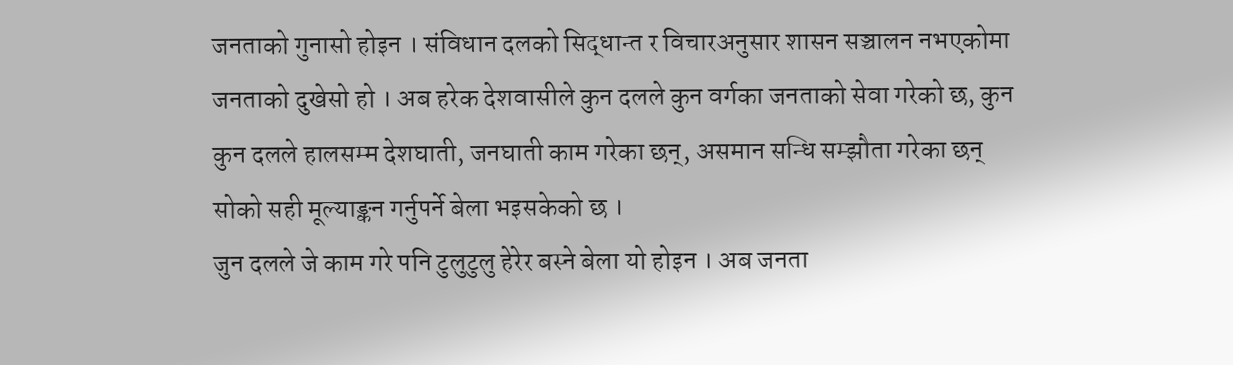जनताको गुनासो होइन । संविधान दलको सिद्धान्त र विचारअनुसार शासन सञ्चालन नभएकोमा जनताको दुखेसो हो । अब हरेक देशवासीले कुन दलले कुन वर्गका जनताको सेवा गरेको छ, कुन कुन दलले हालसम्म देशघाती, जनघाती काम गरेका छन्, असमान सन्धि सम्झौता गरेका छन् सोको सही मूल्याङ्कन गर्नुपर्ने बेला भइसकेको छ ।
जुन दलले जे काम गरे पनि टुलुटुलु हेरेर बस्ने बेला यो होइन । अब जनता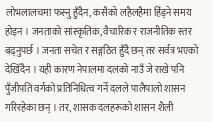लोभलालचमा फस्नु हुँदैन, कसैको लहैलहैमा हिँड्ने समय होइन । जनताको सांस्कृतिक, वैचारिक र राजनीतिक स्तर बढ्नुपर्छ । जनता सचेत र सङ्गठित हुँदै छन् तर सर्वत्र भएको देखिँदैन । यही कारण नेपालमा दलको नाउँ जे राखे पनि पुँजीपति वर्गको प्रतिनिधित्व गर्ने दलले पालैपालो शासन गरिरहेका छन् । तर, शासक दलहरूको शासन शैली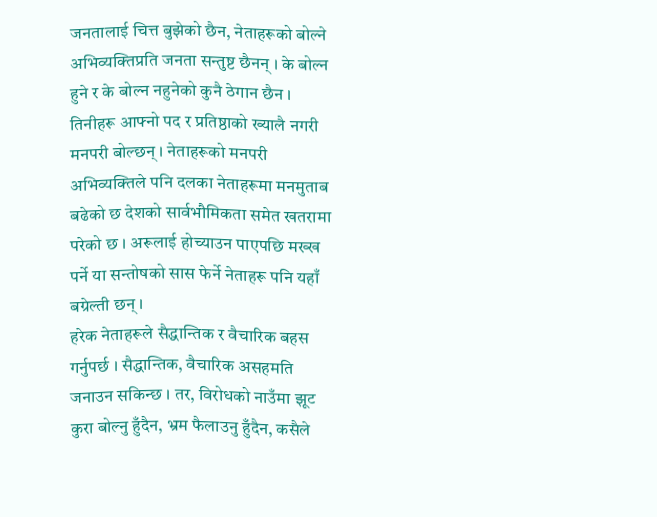जनतालाई चित्त बुझेको छैन, नेताहरूको बोल्ने अभिव्यक्तिप्रति जनता सन्तुष्ट छैनन् । के बोल्न हुने र के बोल्न नहुनेको कुनै ठेगान छैन । तिनीहरू आफ्नो पद र प्रतिष्ठाको ख्यालै नगरी मनपरी बोल्छन् । नेताहरूको मनपरी अभिव्यक्तिले पनि दलका नेताहरूमा मनमुताब बढेको छ देशको सार्वभौमिकता समेत खतरामा परेको छ । अरूलाई होच्याउन पाएपछि मख्ख पर्ने या सन्तोषको सास फेर्ने नेताहरू पनि यहाँ बग्रेल्ती छन् ।
हरेक नेताहरूले सैद्धान्तिक र वैचारिक बहस गर्नुपर्छ । सैद्धान्तिक, वैचारिक असहमति जनाउन सकिन्छ । तर, विरोधको नाउँमा झूट कुरा बोल्नु हुँदैन, भ्रम फैलाउनु हुँदैन, कसैले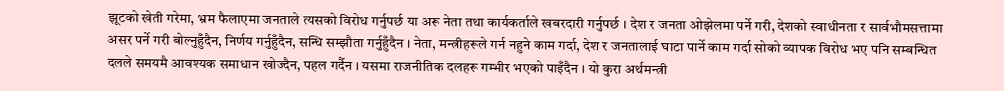झूटको खेती गरेमा, भ्रम फैलाएमा जनताले त्यसको विरोध गर्नुपर्छ या अरू नेता तथा कार्यकर्ताले खबरदारी गर्नुपर्छ । देश र जनता ओझेलमा पर्ने गरी, देशको स्वाधीनता र सार्वभौमसत्तामा असर पर्ने गरी बोल्नुहुँदैन, निर्णय गर्नुहुँदैन, सन्धि सम्झौता गर्नुहुँदैन । नेता, मन्त्रीहरूले गर्न नहुने काम गर्दा, देश र जनतालाई घाटा पार्ने काम गर्दा सोको व्यापक विरोध भए पनि सम्बन्धित दलले समयमै आवश्यक समाधान खोज्दैन, पहल गर्दैन । यसमा राजनीतिक दलहरू गम्भीर भएको पाइँदैन । यो कुरा अर्थमन्त्री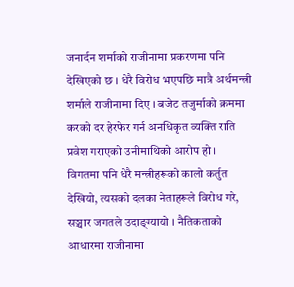जनार्दन शर्माको राजीनामा प्रकरणमा पनि देखिएको छ । धेरै विरोध भएपछि मात्रै अर्थमन्त्री शर्माले राजीनामा दिए । बजेट तजुर्माको क्रममा करको दर हेरफेर गर्न अनधिकृत व्यक्ति राति प्रवेश गराएको उनीमाथिको आरोप हो ।
विगतमा पनि धेरै मन्त्रीहरूको कालो कर्तुत देखियो, त्यसको दलका नेताहरूले विरोध गरे, सञ्चार जगतले उदाङ्ग्यायो । नैतिकताको आधारमा राजीनामा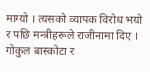माग्यो । त्यसको व्यापक विरोध भयो र पछि मन्त्रीहरूले राजीनामा दिए । गोकुल बास्कोटा र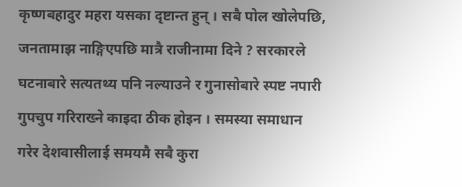कृष्णबहादुर महरा यसका दृष्टान्त हुन् । सबै पोल खोलेपछि, जनतामाझ नाङ्गिएपछि मात्रै राजीनामा दिने ? सरकारले घटनाबारे सत्यतथ्य पनि नल्याउने र गुनासोबारे स्पष्ट नपारी गुपचुप गरिराख्ने काइदा ठीक होइन । समस्या समाधान गरेर देशवासीलाई समयमै सबै कुरा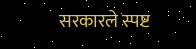सरकारले स्पष्ट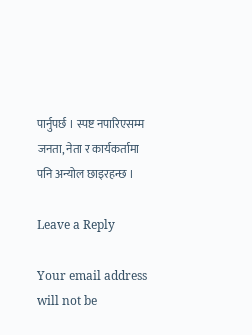पार्नुपर्छ । स्पष्ट नपारिएसम्म जनता, नेता र कार्यकर्तामा पनि अन्योल छाइरहन्छ ।

Leave a Reply

Your email address will not be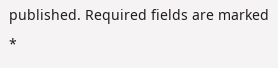published. Required fields are marked *